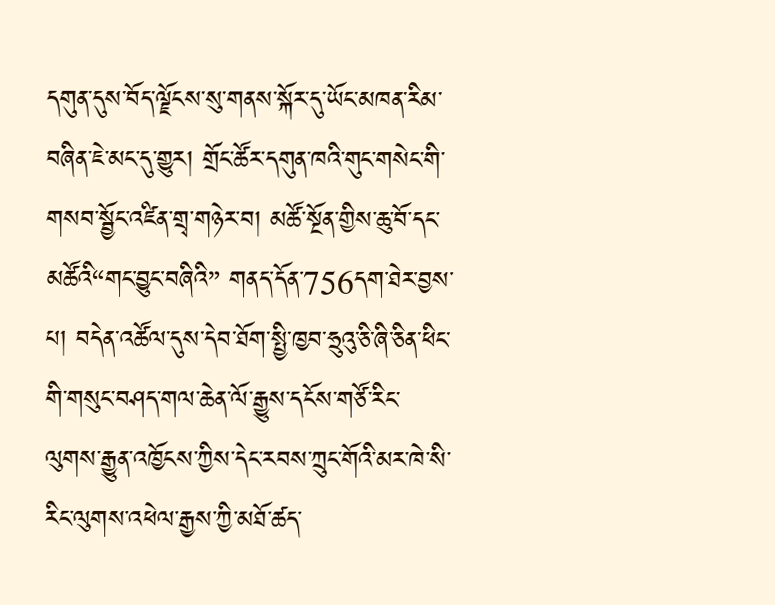དགུན་དུས་བོད་ལྗོངས་སུ་གནས་སྐོར་དུ་ཡོང་མཁན་རིམ་བཞིན་ཇེ་མང་དུ་གྱུར། གྲོང་ཚོར་དགུན་ཁའི་གུང་གསེང་གི་གསབ་སྦྱོང་འཛིན་གྲྭ་གཉེར་བ། མཚོ་སྔོན་གྱིས་ཆུ་བོ་དང་མཚོའི“གང་བྱུང་བཞིའི” གནད་དོན་756དག་ཐེར་བྱས་པ། བདེན་འཚོལ་དུས་དེབ་ཐོག་སྤྱི་ཁྱབ་ཧྲུའུ་ཅི་ཞི་ཅིན་ཕིང་གི་གསུང་བཤད་གལ་ཆེན་ལོ་རྒྱུས་དངོས་གཙོ་རིང་ལུགས་རྒྱུན་འཁྱོངས་ཀྱིས་དེང་རབས་ཀྲུང་གོའི་མར་ཁེ་སི་རིང་ལུགས་འཕེལ་རྒྱས་ཀྱི་མཐོ་ཚད་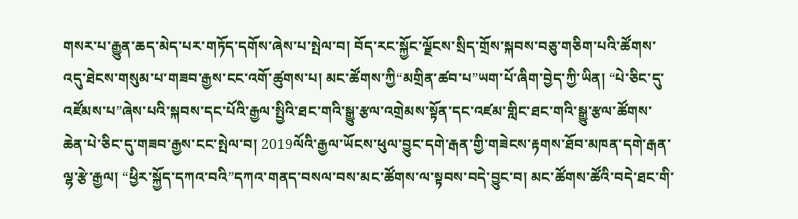གསར་པ་རྒྱུན་ཆད་མེད་པར་གཏོད་དགོས་ཞེས་པ་སྤེལ་བ། བོད་རང་སྐྱོང་ལྗོངས་སྲིད་གྲོས་སྐབས་བཅུ་གཅིག་པའི་ཚོགས་འདུ་ཐེངས་གསུམ་པ་གཟབ་རྒྱས་ངང་འགོ་ཚུགས་པ། མང་ཚོགས་ཀྱི“མགྲིན་ཚབ་པ”ཡག་པོ་ཞིག་བྱེད་ཀྱི་ཡིན། “པེ་ཅིང་དུ་འཛོམས་པ”ཞེས་པའི་སྐབས་དང་པོའི་རྒྱལ་སྤྱིའི་ཐང་གའི་སྒྱུ་རྩལ་འགྲེམས་སྟོན་དང་འཛམ་གླིང་ཐང་གའི་སྒྱུ་རྩལ་ཚོགས་ཆེན་པེ་ཅིང་དུ་གཟབ་རྒྱས་ངང་སྤེལ་བ། 2019ལོའི་རྒྱལ་ཡོངས་ཕུལ་བྱུང་དགེ་རྒན་གྱི་གཟེངས་རྟགས་ཐོབ་མཁན་དགེ་རྒན་ལྷ་རྩེ་རྒྱལ། “ཕྱིར་སྐྱོད་དཀའ་བའི”དཀའ་གནད་བསལ་བས་མང་ཚོགས་ལ་སྟབས་བདེ་བྱུང་བ། མང་ཚོགས་ཚོའི་བདེ་ཐང་གི་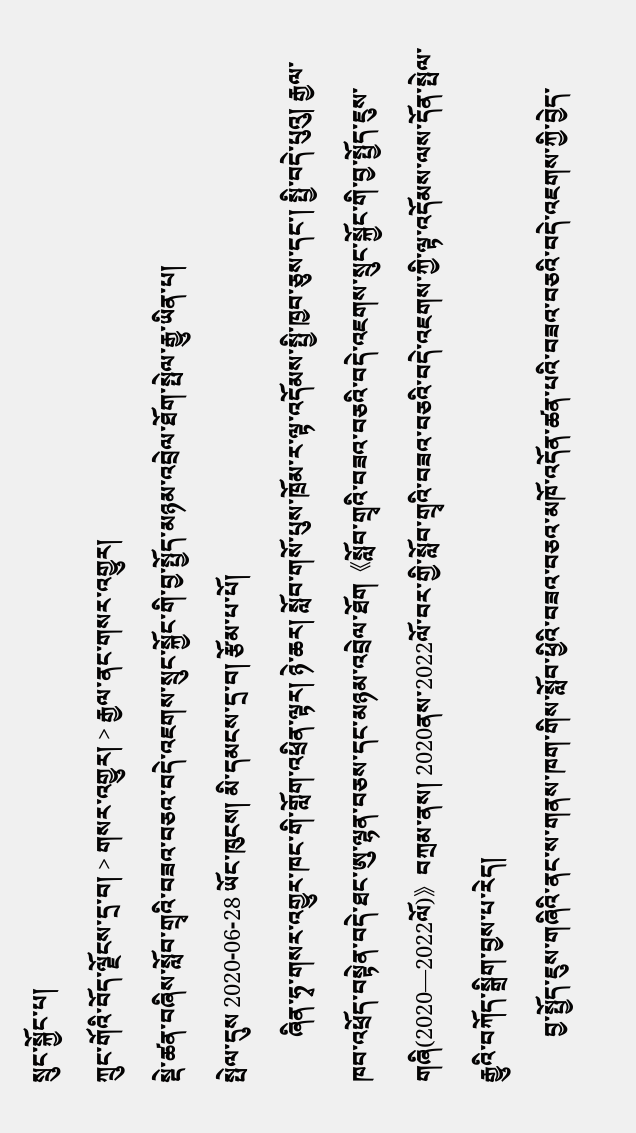སྲུང་སྐྱོང་པ།
ཀྲུང་གོའི་བོད་ལྗོངས་དྲ་བ། > གསར་འགྱུར། > རྒྱལ་ནང་གསར་འགྱུར།
སྡེ་ཚན་བཞིས་སློབ་གྲྭའི་བཟའ་བཅའ་བདེ་འཇགས་སྲུང་སྐྱོང་གི་བྱ་སྤྱོད་མཉམ་འབྲེལ་ཐོག་སྤེལ་རྒྱུ་ཡིན་པ།
སྤེལ་དུས 2020-06-28 ཡོང་ཁུངས། མི་དམངས་དྲ་བ། རྩོམ་པ་པོ།
        ཞིན་ཧྭ་གསར་འགྱུར་ཁང་གི་གློག་འཕྲིན་ལྟར། ཉེ་ཆར། སློབ་གསོ་པུས་ཁྲོམ་ར་ལྟ་འདོམས་སྤྱི་ཁྱབ་ཅུས་དང་། སྤྱི་བདེ་པུའུ། རྒྱལ་ཁབ་འཕྲོད་བསྟེན་བདེ་ཐང་ཨུ་ལྷན་བཅས་དང་མཉམ་འབྲེལ་ཐོག《སློབ་གྲྭའི་བཟའ་བཅའི་བདེ་འཇགས་སྲུང་སྐྱོང་གི་བྱ་སྤྱོད་ཇུས་གཞི(2020—2022ལོ)》བཀྲམ་ནས། 2020ནས་2022ལོ་བར་གྱི་སློབ་གྲྭའི་བཟའ་བཅའི་བདེ་འཇགས་ཀྱི་ལྟ་འདོམས་ལས་དོན་སྤེལ་རྒྱུའི་བཀོད་སྒྲིག་བྱས་པ་རེད།
        བྱ་སྤྱོད་ཇུས་གཞིའི་ནང་ས་གནས་ཁག་གིས་སློབ་ཕྱིའི་བཟའ་བཅའ་མཁོ་འདོན་ཚན་པའི་བཟའ་བཅའི་བདེ་འཇགས་ཀྱི་བྱེད་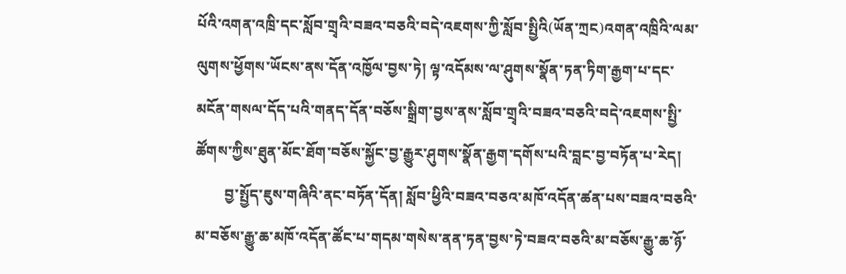པོའི་འགན་འཁྲི་དང་སློབ་གྲྭའི་བཟའ་བཅའི་བདེ་འཇགས་ཀྱི་སློབ་སྤྱིའི(ཡོན་ཀྲང)འགན་འཁྲིའི་ལམ་ལུགས་ཕྱོགས་ཡོངས་ནས་དོན་འཁྱོལ་བྱས་ཏེ། ལྟ་འདོམས་ལ་ཤུགས་སྣོན་ཏན་ཏིག་རྒྱག་པ་དང་མངོན་གསལ་དོད་པའི་གནད་དོན་བཅོས་སྒྲིག་བྱས་ནས་སློབ་གྲྭའི་བཟའ་བཅའི་བདེ་འཇགས་སྤྱི་ཚོགས་ཀྱིས་ཐུན་མོང་ཐོག་བཅོས་སྐྱོང་བྱ་རྒྱུར་ཤུགས་སྣོན་རྒྱག་དགོས་པའི་བླང་བྱ་བཏོན་པ་རེད།
        བྱ་སྤྱོད་ཇུས་གཞིའི་ནང་བཏོན་དོན། སློབ་ཕྱིའི་བཟའ་བཅའ་མཁོ་འདོན་ཚན་པས་བཟའ་བཅའི་མ་བཅོས་རྒྱུ་ཆ་མཁོ་འདོན་ཚོང་པ་གདམ་གསེས་ནན་ཏན་བྱས་ཏེ་བཟའ་བཅའི་མ་བཅོས་རྒྱུ་ཆ་ཉོ་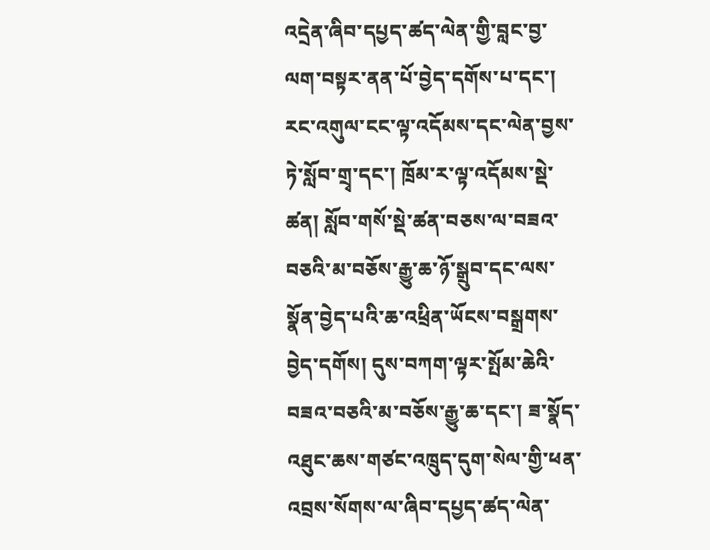འདྲེན་ཞིབ་དཔྱད་ཚད་ལེན་གྱི་བླང་བྱ་ལག་བསྟར་ནན་པོ་བྱེད་དགོས་པ་དང་། རང་འགུལ་ངང་ལྟ་འདོམས་དང་ལེན་བྱས་ཏེ་སློབ་གྲྭ་དང་། ཁྲོམ་ར་ལྟ་འདོམས་སྡེ་ཚན། སློབ་གསོ་སྡེ་ཚན་བཅས་ལ་བཟའ་བཅའི་མ་བཅོས་རྒྱུ་ཆ་ཉོ་སྒྲུབ་དང་ལས་སྣོན་བྱེད་པའི་ཆ་འཕྲིན་ཡོངས་བསྒྲགས་བྱེད་དགོས། དུས་བཀག་ལྟར་སྤོམ་ཆེའི་བཟའ་བཅའི་མ་བཅོས་རྒྱུ་ཆ་དང་། ཟ་སྣོད་འཐུང་ཆས་གཙང་འཁྲུད་དུག་སེལ་གྱི་ཕན་འབྲས་སོགས་ལ་ཞིབ་དཔྱད་ཚད་ལེན་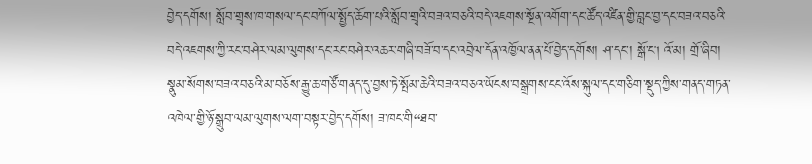བྱེད་དགོས། སློབ་གྲྭས་ཁ་གསལ་དང་བཀོལ་སྤྱོད་ཆོག་པའི་སློབ་གྲྭའི་བཟའ་བཅའི་བདེ་འཇགས་སྔོན་འགོག་དང་ཚོད་འཛིན་གྱི་བླང་བྱ་དང་བཟའ་བཅའི་བདེ་འཇགས་ཀྱི་རང་བཤེར་ལམ་ལུགས་དང་རང་བཤེར་འཆར་གཞི་བཟོ་བ་དང་འབྲེལ་དོན་འཁྱོལ་ནན་པོ་བྱེད་དགོས། ཤ་དང་། སྒོ་ང། འོ་མ། གྲོ་ཞིབ། སྣུམ་སོགས་བཟའ་བཅའི་མ་བཅོས་རྒྱུ་ཆ་གཙོ་གནད་དུ་བྱས་ཏེ་སྤོམ་ཆེའི་བཟའ་བཅའ་ཡོངས་བསྒྲགས་ངང་འོས་སྐུལ་དང་གཅིག་སྡུད་ཀྱིས་གནད་གཏན་འཁེལ་གྱི་ཉོ་སྒྲུབ་ལམ་ལུགས་ལག་བསྟར་བྱེད་དགོས། ཟ་ཁང་གི“ཐབ་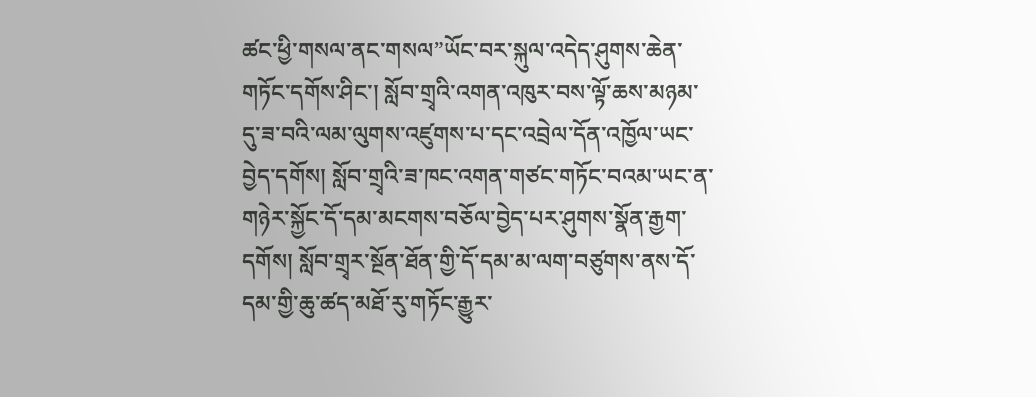ཚང་ཕྱི་གསལ་ནང་གསལ”ཡོང་བར་སྐུལ་འདེད་ཤུགས་ཆེན་གཏོང་དགོས་ཤིང་། སློབ་གྲྭའི་འགན་འཁུར་བས་ལྟོ་ཆས་མཉམ་དུ་ཟ་བའི་ལམ་ལུགས་འཛུགས་པ་དང་འབྲེལ་དོན་འཁྱོལ་ཡང་བྱེད་དགོས། སློབ་གྲྭའི་ཟ་ཁང་འགན་གཙང་གཏོང་བའམ་ཡང་ན་གཉེར་སྐྱོང་དོ་དམ་མངགས་བཅོལ་བྱེད་པར་ཤུགས་སྣོན་རྒྱག་དགོས། སློབ་གྲྭར་སྔོན་ཐོན་གྱི་དོ་དམ་མ་ལག་བཙུགས་ནས་དོ་དམ་གྱི་ཆུ་ཚད་མཐོ་རུ་གཏོང་རྒྱུར་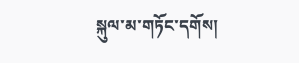སྐུལ་མ་གཏོང་དགོས།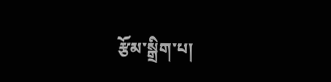རྩོམ་སྒྲིག་པ།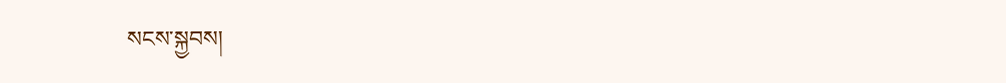སངས་སྐྱབས།